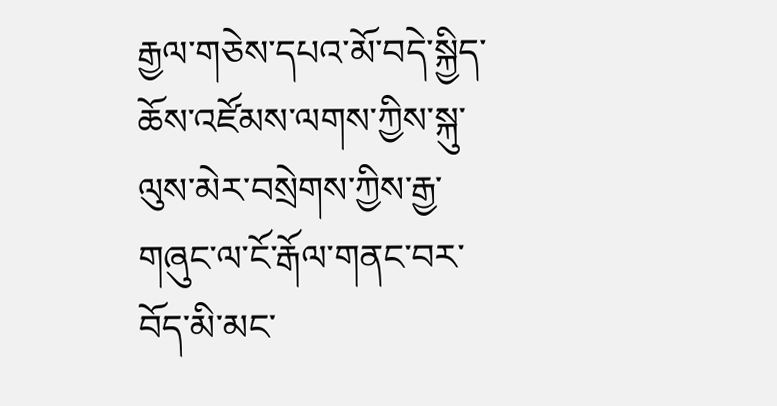རྒྱལ་གཅེས་དཔའ་མོ་བདེ་སྐྱིད་ཆོས་འཛོམས་ལགས་ཀྱིས་སྐུ་ལུས་མེར་བསྲེགས་ཀྱིས་རྒྱ་གཞུང་ལ་ངོ་རྒོལ་གནང་བར་བོད་མི་མང་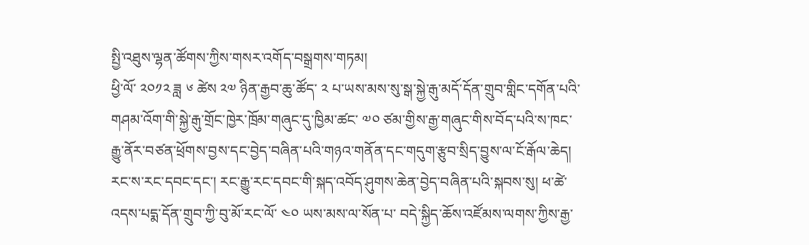སྤྱི་འཐུས་ལྷན་ཚོགས་ཀྱིས་གསར་འགོད་བསྒྲགས་གཏམ།
ཕྱི་ལོ་ ༢༠༡༢ ཟླ ༦ ཚེས ༢༧ ཉིན་རྒྱབ་ཆུ་ཚོད་ ༢ པ་ཡས་མས་སུ་སྒ་སྐྱེ་རྒུ་མདོ་དོན་གྲུབ་གླིང་དགོན་པའི་གཤམ་འོག་གི་སྐྱེ་རྒུ་གྲོང་ཁྱེར་ཁྲོམ་གཞུང་དུ་ཁྱིམ་ཚང་ ༧༠ ཙམ་གྱིས་རྒྱ་གཞུང་གིས་བོད་པའི་ས་ཁང་རྒྱུ་ནོར་བཙན་ཕྲོགས་བྱས་དང་བྱེད་བཞིན་པའི་གཉའ་གནོན་དང་གདུག་རྩུབ་སྲིད་བྱུས་ལ་ངོ་རྒོལ་ཆེད། རང་ས་རང་དབང་དང་། རང་རྒྱུ་རང་དབང་གི་སྐད་འབོད་ཤུགས་ཆེན་བྱེད་བཞིན་པའི་སྐབས་སུ། ཕ་ཚེ་འདས་པདྨ་དོན་གྲུབ་ཀྱི་བུ་མོ་རང་ལོ་ ༤༠ ཡས་མས་ལ་སོན་པ་ བདེ་སྐྱིད་ཆོས་འཛོམས་ལགས་ཀྱིས་རྒྱ་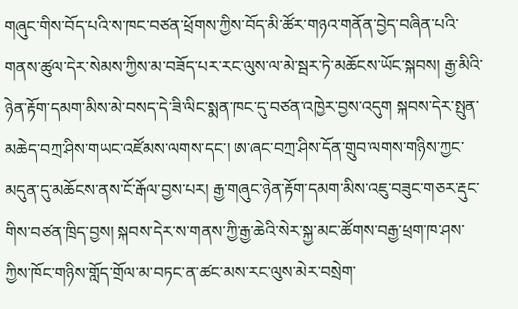གཞུང་གིས་བོད་པའི་ས་ཁང་བཙན་ཕྲོགས་ཀྱིས་བོད་མི་ཚོར་གཉའ་གནོན་བྱེད་བཞིན་པའི་གནས་ཚུལ་དེར་སེམས་ཀྱིས་མ་བཟོད་པར་རང་ལུས་ལ་མེ་སྦར་ཏེ་མཆོངས་ཡོང་སྐབས། རྒྱ་མིའི་ཉེན་རྟོག་དམག་མིས་མེ་བསད་དེ་ཟི་ལིང་སྨན་ཁང་དུ་བཙན་འཁྱེར་བྱས་འདུག སྐབས་དེར་སྤུན་མཆེད་བཀྲ་ཤིས་གཡང་འཛོམས་ལགས་དང་། ཨ་ཞང་བཀྲ་ཤིས་དོན་གྲུབ་ལགས་གཉིས་ཀྱང་མདུན་དུ་མཆོངས་ནས་ངོ་རྒོལ་བྱས་པར། རྒྱ་གཞུང་ཉེན་རྟོག་དམག་མིས་འཇུ་བཟུང་གཅར་རྡུང་གིས་བཙན་ཁྲིད་བྱས། སྐབས་དེར་ས་གནས་ཀྱི་རྒྱ་ཆེའི་སེར་སྐྱ་མང་ཚོགས་བརྒྱ་ཕྲག་ཁ་ཤས་ཀྱིས་ཁོང་གཉིས་གློད་གྲོལ་མ་བཏང་ན་ཚང་མས་རང་ལུས་མེར་བསྲེག་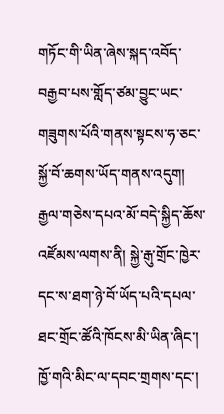གཏོང་གི་ཡིན་ཞེས་སྐད་འབོད་བརྒྱབ་པས་གློད་ཙམ་བྱུང་ཡང་གཟུགས་པོའི་གནས་སྟངས་ཧ་ཅང་སྐྱོ་བོ་ཆགས་ཡོད་གནས་འདུག།
རྒྱལ་གཅེས་དཔའ་མོ་བདེ་སྐྱིད་ཆོས་འཛོམས་ལགས་ནི། སྐྱེ་རྒུ་གྲོང་ཁྱེར་དང་ས་ཐག་ཉེ་བོ་ཡོད་པའི་དཔལ་ཐང་གྲོང་ཚོའི་ཁོངས་མི་ཡིན་ཞིང་། ཁྱོ་གའི་མིང་ལ་དབང་གྲགས་དང་།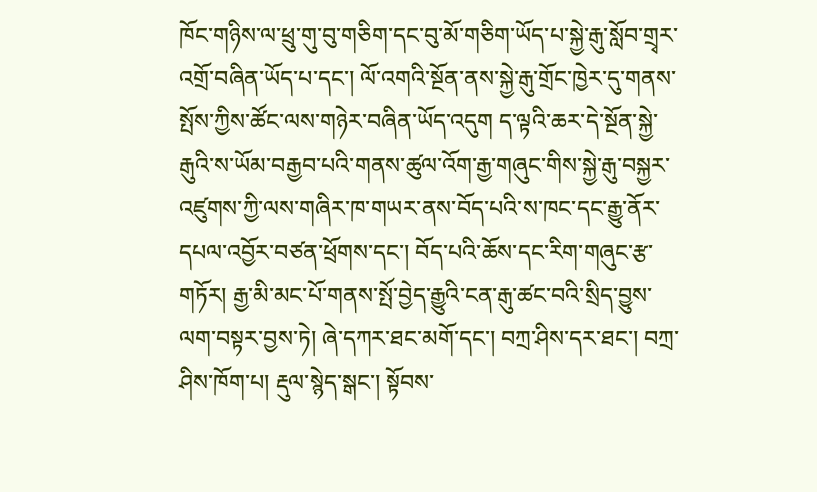ཁོང་གཉིས་ལ་ཕྲུ་གུ་བུ་གཅིག་དང་བུ་མོ་གཅིག་ཡོད་པ་སྐྱེ་རྒུ་སློབ་གྲྭར་འགྲོ་བཞིན་ཡོད་པ་དང་། ལོ་འགའི་སྔོན་ནས་སྐྱེ་རྒུ་གྲོང་ཁྱེར་དུ་གནས་སྤོས་ཀྱིས་ཚོང་ལས་གཉེར་བཞིན་ཡོད་འདུག ད་ལྟའི་ཆར་དེ་སྔོན་སྐྱེ་རྒུའི་ས་ཡོམ་བརྒྱབ་པའི་གནས་ཚུལ་འོག་རྒྱ་གཞུང་གིས་སྐྱེ་རྒུ་བསྐྱར་འཛུགས་ཀྱི་ལས་གཞིར་ཁ་གཡར་ནས་བོད་པའི་ས་ཁང་དང་རྒྱུ་ནོར་དཔལ་འབྱོར་བཙན་ཕྲོགས་དང་། བོད་པའི་ཆོས་དང་རིག་གཞུང་རྩ་གཏོར། རྒྱ་མི་མང་པོ་གནས་སྤོ་བྱེད་རྒྱུའི་ངན་རྒུ་ཚང་བའི་སྲིད་བྱུས་ལག་བསྟར་བྱས་ཏེ། ཞེ་དཀར་ཐང་མགོ་དང་། བཀྲ་ཤིས་དར་ཐང་། བཀྲ་ཤིས་ཁོག་པ། རྡུལ་སྙེད་སྒང་། སྟོབས་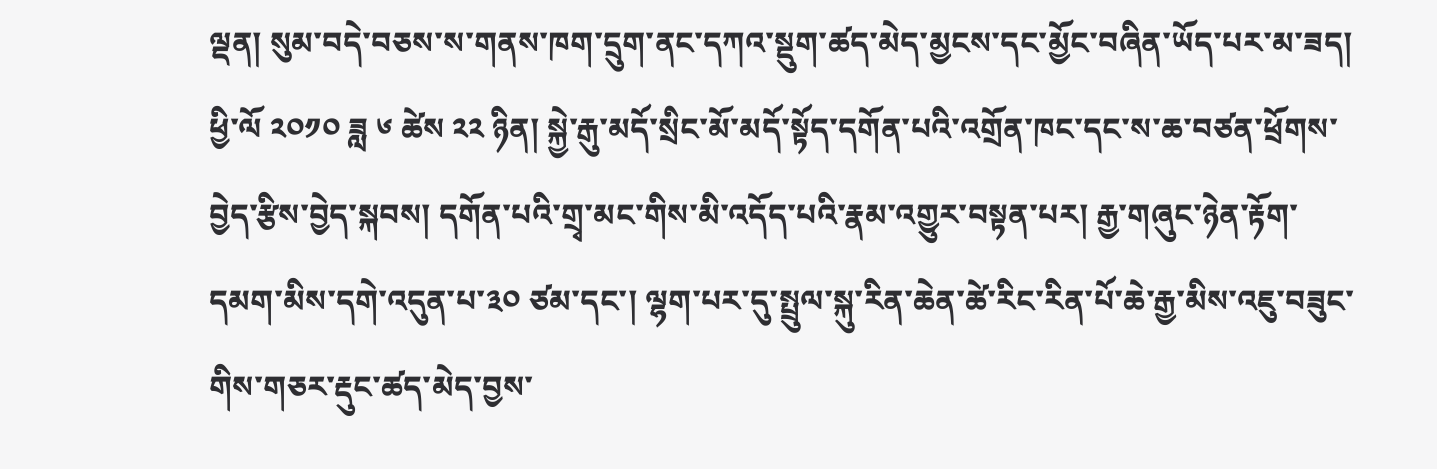ལྡན། སུམ་བདེ་བཅས་ས་གནས་ཁག་དྲུག་ནང་དཀའ་སྡུག་ཚད་མེད་མྱངས་དང་མྱོང་བཞིན་ཡོད་པར་མ་ཟད། ཕྱི་ལོ ༢༠༡༠ ཟླ ༦ ཚེས ༢༢ ཉིན། སྐྱེ་རྒུ་མདོ་སྲིང་མོ་མདོ་སྟོད་དགོན་པའི་འགྲོན་ཁང་དང་ས་ཆ་བཙན་ཕྲོགས་བྱེད་རྩིས་བྱེད་སྐབས། དགོན་པའི་གྲྭ་མང་གིས་མི་འདོད་པའི་རྣམ་འགྱུར་བསྟན་པར། རྒྱ་གཞུང་ཉེན་རྟོག་དམག་མིས་དགེ་འདུན་པ་༣༠ ཙམ་དང་། ལྷག་པར་དུ་སྤྲུལ་སྐུ་རིན་ཆེན་ཚེ་རིང་རིན་པོ་ཆེ་རྒྱ་མིས་འཇུ་བཟུང་གིས་གཅར་རྡུང་ཚད་མེད་བྱས་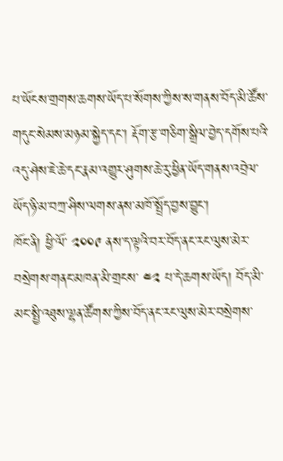པ་ཡོངས་གྲགས་ཆགས་ཡོད་པ་སོགས་ཀྱིས་ས་གནས་བོད་མི་ཚོས་གདུང་སེམས་མཉམ་སྐྱེད་དང་། རྡོག་རྩ་གཅིག་སྒྲིལ་བྱེད་དགོས་པའི་འདུ་ཤེས་ཇེ་ཆེ་དང་རྣམ་འགྱུར་ཤུགས་ཆེ་རུ་ཕྱིན་ཡོད་གནས་འབྲེལ་ཡོད་ཉི་མ་བཀྲ་ཤིས་ལགས་ནས་མཁོ་སྤྲོད་བྱས་བྱུང་།
ཁོང་ནི། ཕྱི་ལོ་ ༢༠༠༩ ནས་ད་ལྟའི་བར་བོད་ནང་རང་ལུས་མེར་བསྲེགས་གནང་མཁན་མི་གྲངས་ ༤༢ པ་དེ་ཆགས་ཡོད། བོད་མི་མང་སྤྱི་འཐུས་ལྷན་ཚོགས་ཀྱིས་བོད་ནང་རང་ལུས་མེར་བསྲེགས་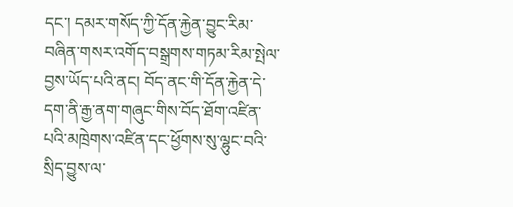དང་། དམར་གསོད་ཀྱི་དོན་རྐྱེན་བྱུང་རིམ་བཞིན་གསར་འགོད་བསྒྲགས་གཏམ་རིམ་སྤེལ་བྱས་ཡོད་པའི་ནང། བོད་ནང་གི་དོན་རྐྱེན་དེ་དག་ནི་རྒྱ་ནག་གཞུང་གིས་བོད་ཐོག་འཛིན་པའི་མཁྲེགས་འཛིན་དང་ཕྱོགས་སུ་ལྷུང་བའི་སྲིད་བྱུས་ལ་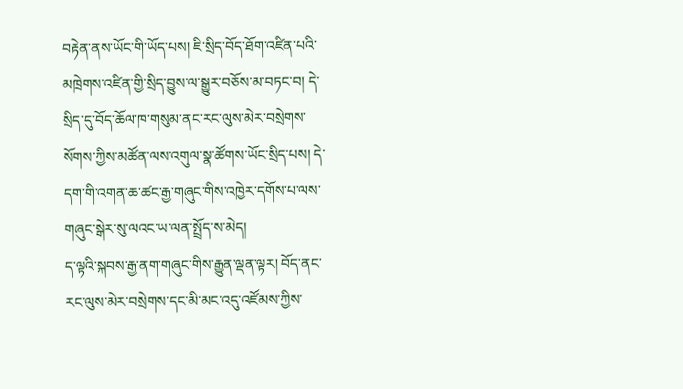བརྟེན་ནས་ཡོང་གི་ཡོད་པས། ཇི་སྲིད་བོད་ཐོག་འཛིན་པའི་མཁྲེགས་འཛིན་གྱི་སྲིད་བྱུས་ལ་སྒྱུར་བཅོས་མ་བཏང་བ། དེ་སྲིད་དུ་བོད་ཆོལ་ཁ་གསུམ་ནང་རང་ལུས་མེར་བསྲེགས་སོགས་ཀྱིས་མཚོན་ལས་འགུལ་སྣ་ཚོགས་ཡོང་སྲིད་པས། དེ་དག་གི་འགན་ཆ་ཚང་རྒྱ་གཞུང་གིས་འཁྱེར་དགོས་པ་ལས་གཞུང་སྒེར་སུ་ལའང་ཡ་ལན་སྤྲོད་ས་མེད།
ད་ལྟའི་སྐབས་རྒྱ་ནག་གཞུང་གིས་རྒྱུན་ལྡན་ལྟར། བོད་ནང་རང་ལུས་མེར་བསྲེགས་དང་མི་མང་འདུ་འཛོམས་ཀྱིས་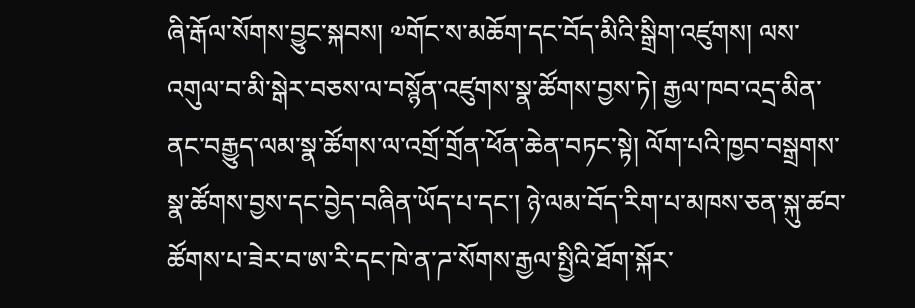ཞི་རྒོལ་སོགས་བྱུང་སྐབས། ༧གོང་ས་མཆོག་དང་བོད་མིའི་སྒྲིག་འཛུགས། ལས་འགུལ་བ་མི་སྒེར་བཅས་ལ་བསྙོན་འཛུགས་སྣ་ཚོགས་བྱས་ཏེ། རྒྱལ་ཁབ་འདྲ་མིན་ནང་བརྒྱུད་ལམ་སྣ་ཚོགས་ལ་འགྲོ་གྲོན་ཕོན་ཆེན་བཏང་སྟེ། ལོག་པའི་ཁྱབ་བསྒྲགས་སྣ་ཚོགས་བྱས་དང་བྱེད་བཞིན་ཡོད་པ་དང་། ཉེ་ལམ་བོད་རིག་པ་མཁས་ཅན་སྐུ་ཚབ་ཚོགས་པ་ཟེར་བ་ཨ་རི་དང་ཁེ་ན་ཌ་སོགས་རྒྱལ་སྤྱིའི་ཐོག་སྐོར་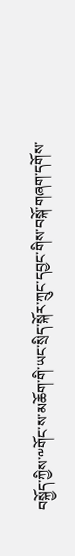བསྐྱོད་ཀྱིས་༸གོང་ས་མཆོག་གི་ཡང་སྲིད་སྐོར་ཀྲུང་དབྱང་གིས་བསྐོ་གཞག་དགོས་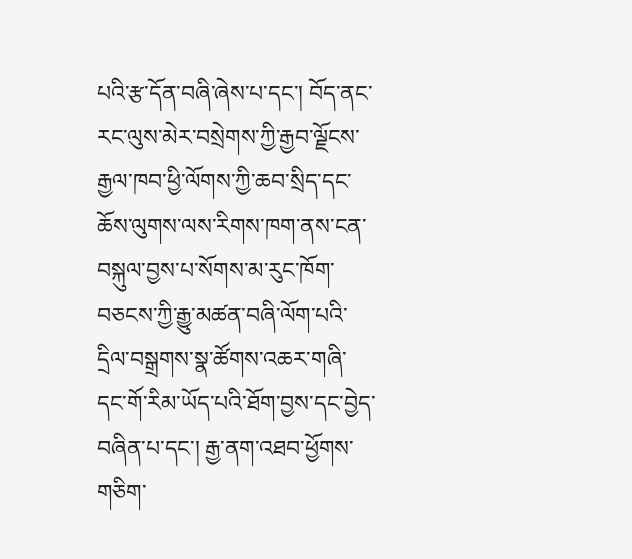པའི་རྩ་དོན་བཞི་ཞེས་པ་དང་། བོད་ནང་རང་ལུས་མེར་བསྲེགས་ཀྱི་རྒྱབ་ལྗོངས་རྒྱལ་ཁབ་ཕྱི་ལོགས་ཀྱི་ཆབ་སྲིད་དང་ཆོས་ལུགས་ལས་རིགས་ཁག་ནས་ངན་བསྐུལ་བྱས་པ་སོགས་མ་རུང་ཁོག་བཅངས་ཀྱི་རྒྱུ་མཚན་བཞི་ལོག་པའི་དྲིལ་བསྒྲགས་སྣ་ཚོགས་འཆར་གཞི་དང་གོ་རིམ་ཡོད་པའི་ཐོག་བྱས་དང་བྱེད་བཞིན་པ་དང་། རྒྱ་ནག་འཐབ་ཕྱོགས་གཅིག་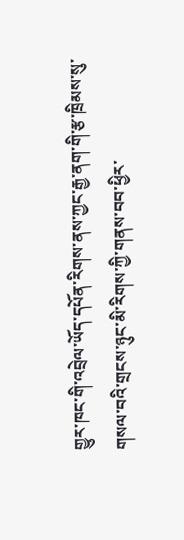གྱུར་ཁང་གི་འབྲེལ་ཡོད་དཔོན་རིགས་ནས་ཀྱང་རྒྱ་ནག་གི་རྩ་ཁྲིམས་སུ་གསལ་བའི་གྲངས་ཉུང་མི་རིགས་ཀྱི་གནས་བབ་ཕྱིར་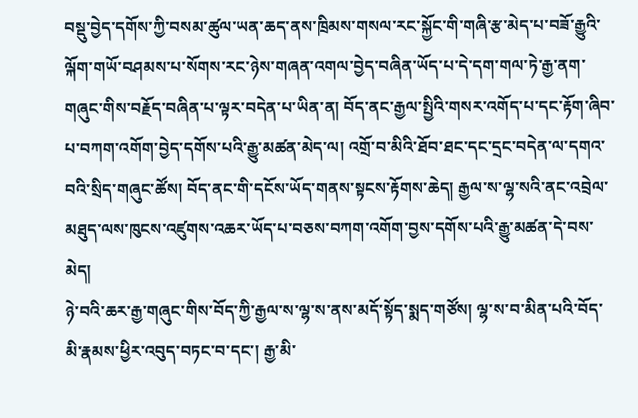བསྡུ་བྱེད་དགོས་ཀྱི་བསམ་ཚུལ་ཡན་ཆད་ནས་ཁྲིམས་གསལ་རང་སྐྱོང་གི་གཞི་རྩ་མེད་པ་བཟོ་རྒྱུའི་ལྐོག་གཡོ་བཤམས་པ་སོགས་རང་ཉེས་གཞན་འགལ་བྱེད་བཞིན་ཡོད་པ་དེ་དག་གལ་ཏེ་རྒྱ་ནག་གཞུང་གིས་བརྗོད་བཞིན་པ་ལྟར་བདེན་པ་ཡིན་ན། བོད་ནང་རྒྱལ་སྤྱིའི་གསར་འགོད་པ་དང་རྟོག་ཞིབ་པ་བཀག་འགོག་བྱེད་དགོས་པའི་རྒྱུ་མཚན་མེད་ལ། འགྲོ་བ་མིའི་ཐོབ་ཐང་དང་དྲང་བདེན་ལ་དགའ་བའི་སྲིད་གཞུང་ཚོས། བོད་ནང་གི་དངོས་ཡོད་གནས་སྟངས་རྟོགས་ཆེད། རྒྱལ་ས་ལྷ་སའི་ནང་འབྲེལ་མཐུད་ལས་ཁུངས་འཛུགས་འཆར་ཡོད་པ་བཅས་བཀག་འགོག་བྱས་དགོས་པའི་རྒྱུ་མཚན་དེ་བས་མེད།
ཉེ་བའི་ཆར་རྒྱ་གཞུང་གིས་བོད་ཀྱི་རྒྱལ་ས་ལྷ་ས་ནས་མདོ་སྟོད་སྨད་གཙོས། ལྷ་ས་བ་མིན་པའི་བོད་མི་རྣམས་ཕྱིར་འབུད་བཏང་བ་དང་། རྒྱ་མི་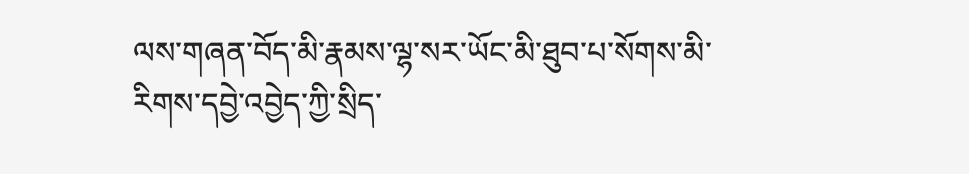ལས་གཞན་བོད་མི་རྣམས་ལྷ་སར་ཡོང་མི་ཐུབ་པ་སོགས་མི་རིགས་དབྱེ་འབྱེད་ཀྱི་སྲིད་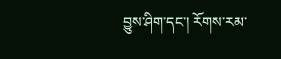བྱུས་ཤིག་དང་། རོགས་རམ་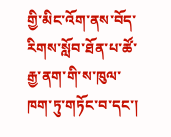གྱི་མིང་འོག་ནས་བོད་རིགས་སློབ་ཐོན་པ་ཚོ་རྒྱ་ནག་གི་ས་ཁུལ་ཁག་ཏུ་གཏོང་བ་དང་།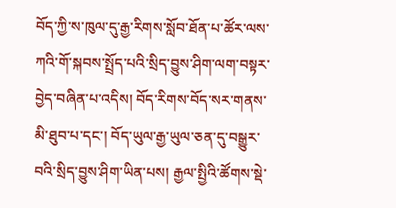བོད་ཀྱི་ས་ཁུལ་དུ་རྒྱ་རིགས་སློབ་ཐོན་པ་ཚོར་ལས་ཀའི་གོ་སྐབས་སྤྲོད་པའི་སྲིད་བྱུས་ཤིག་ལག་བསྟར་བྱེད་བཞིན་པ་འདིས། བོད་རིགས་བོད་སར་གནས་མི་ཐུབ་པ་དང་། བོད་ཡུལ་རྒྱ་ཡུལ་ཅན་དུ་བསྒྱུར་བའི་སྲིད་བྱུས་ཤིག་ཡིན་པས། རྒྱལ་སྤྱིའི་ཚོགས་སྡེ་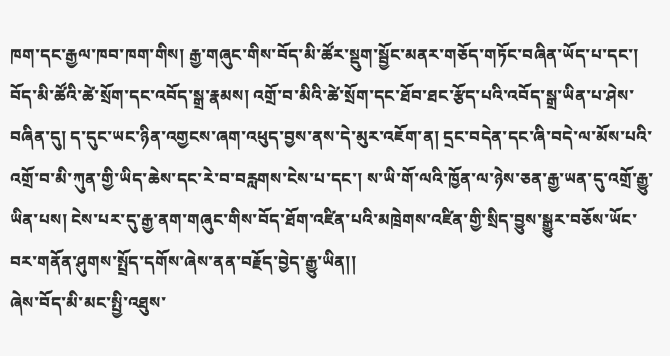ཁག་དང་རྒྱལ་ཁབ་ཁག་གིས། རྒྱ་གཞུང་གིས་བོད་མི་ཚོར་སྡུག་སྦྱོང་མནར་གཅོད་གཏོང་བཞིན་ཡོད་པ་དང་། བོད་མི་ཚོའི་ཚེ་སྲོག་དང་འབོད་སྒྲ་རྣམས། འགྲོ་བ་མིའི་ཚེ་སྲོག་དང་ཐོབ་ཐང་རྩོད་པའི་འབོད་སྒྲ་ཡིན་པ་ཤེས་བཞིན་དུ། ད་དུང་ཡང་ཉིན་འགྱངས་ཞག་འཕུད་བྱས་ནས་དེ་མུར་འཇོག་ན། དྲང་བདེན་དང་ཞི་བདེ་ལ་མོས་པའི་འགྲོ་བ་མི་ཀུན་གྱི་ཡིད་ཆེས་དང་རེ་བ་བརླགས་ངེས་པ་དང་། ས་ཡི་གོ་ལའི་ཁྱོན་ལ་ཉེས་ཅན་རྒྱ་ཡན་དུ་འགྲོ་རྒྱུ་ཡིན་པས། ངེས་པར་དུ་རྒྱ་ནག་གཞུང་གིས་བོད་ཐོག་འཛིན་པའི་མཁྲེགས་འཛིན་གྱི་སྲིད་བྱུས་སྒྱུར་བཅོས་ཡོང་བར་གནོན་ཤུགས་སྤྲོད་དགོས་ཞེས་ནན་བརྗོད་བྱེད་རྒྱུ་ཡིན།།
ཞེས་བོད་མི་མང་སྤྱི་འཐུས་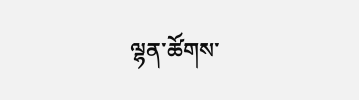ལྷན་ཚོགས་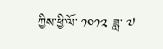ཀྱིས་ཕྱི་ལོ་ ༡༠༡༢ ཟླ་ ༧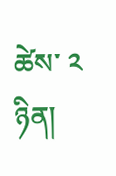ཚེས་ ༢ ཉིན།